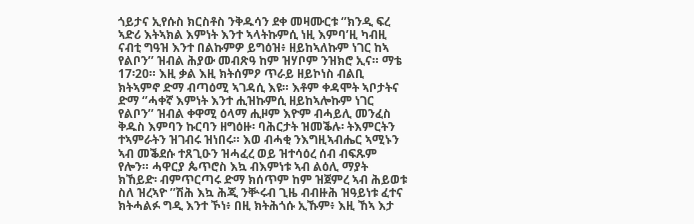ጎይታና ኢየሱስ ክርስቶስ ንቅዱሳን ደቀ መዛሙርቱ ‘’ክንዲ ፍረ ኣድሪ እትኣክል እምነት እንተ ኣላትኩምሲ ነዚ እምባ’ዚ ካብዚ ናብቲ ግዓዝ እንተ በልኩምዎ ይግዕዝ፥ ዘይከኣለኩም ነገር ከኣ የልቦን’’ ዝብል ሕያው መብጽዓ ከም ዝሃቦም ንዝክሮ ኢና። ማቴ 17፡20። እዚ ቃል እዚ ክትሰምዖ ጥራይ ዘይኮነስ ብልቢ ክትኣምኖ ድማ ብጣዕሚ ኣገዳሲ እዩ። እቶም ቀዳሞት ኣቦታትና ድማ ‘’ሓቀኛ እምነት እንተ ሒዝኩምሲ ዘይከኣሎኩም ነገር የልቦን’’ ዝብል ቀዋሚ ዕላማ ሒዞም እዮም ብሓይሊ መንፈስ ቅዱስ እምባን ኩርባን ዘግዕዙ፡ ባሕርታት ዝመቕሉ፡ ትእምርትን ተኣምራትን ዝገብሩ ዝነበሩ። እወ ብሓቂ ንእግዚኣብሔር ኣሚኑን ኣብ መቕደሱ ተጸጊዑን ዝሓፈረ ወይ ዝተሳዕረ ሰብ ብፍጹም የሎን። ሓዋርያ ጴጥሮስ እኳ ብእምነቱ ኣብ ልዕሊ ማያት ክኸይድ፡ ብምጥርጣሩ ድማ ክሰጥም ከም ዝጀምረ ኣብ ሕይወቱ ስለ ዝረኣዮ ’’ሽሕ እኳ ሕጂ ንቝሩብ ጊዜ ብብዙሕ ዝዓይነቱ ፈተና ክትሓልፉ ግዲ እንተ ኾነ፥ በዚ ክትሕጎሱ ኢኹም፥ እዚ ኸኣ እታ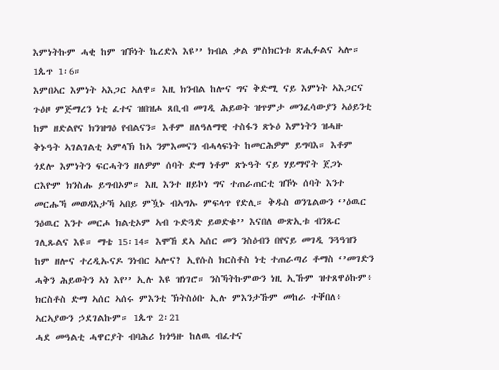እምነትኩም ሓቂ ከም ዝኾነት ኬረድእ እዩ’’ ክብል ቃል ምስክርነቱ ጽሒፉልና ኣሎ። 1ጴጥ 1፡6።
እምበኣር እምነት ኣእጋር ኣለዋ። እዚ ክንብል ከሎና ግና ቅድሚ ናይ እምነት ኣእጋርና ጉዕዞ ምጅማረን ነቲ ፈተና ዝበዝሖ ጸቢብ መገዲ ሕይወት ዝጥምታ መንፈሳውያን ኣዕይንቲ ከም ዘድልየና ክንዝግዕ የብልናን። እቶም ዘለዓለማዊ ተስፋን ጽኑዕ እምነትን ዝሓዙ ቅኑዓት ኣገልገልቲ ኣምላኽ ከኣ ንምእመናን ብሓላፍነት ከመርሕዎም ይግባእ። እቶም ጎደሎ እምነትን ፍርሓትን ዘለዎም ሰባት ድማ ነቶም ጽኑዓት ናይ ሃይማኖት ጀጋኑ ርእዮም ክንስሑ ይግብኦም። እዚ እንተ ዘይኮነ ግና ተጠራጠርቲ ዝኾኑ ሰባት እንተ መርሑኻ መወዳእታኻ ኣበይ ምዃኑ ብኣግኡ ምፍላጥ የድሊ። ቅዱስ ወንጌልውን ‘’ዕዉር ንዕዉር እንተ መርሖ ክልቲኦም ኣብ ጉድጓድ ይወድቁ’’ እናበለ ውጽኢቱ ብንጹር ገሊጹልና እዩ። ማቴ 15፡14። እሞኸ ደኣ ኣሰር መን ንስዕብን በየናይ መገዲ ንጓዓዝን ከም ዘሎና ተረዲኡናዶ ንነብር ኣሎና? ኢየሱስ ክርስቶስ ነቲ ተጠራጣሪ ቶማስ ‘’መገድን ሓቅን ሕይወትን ኣነ እየ’’ ኢሉ እዩ ዝነገሮ። ንስኻትኩምውን ነዚ ኢኹም ዝተጸዋዕኩም፥ ክርስቶስ ድማ ኣሰር ኣሰሩ ምእንቲ ኽትስዕቡ ኢሉ ምእንታኹም መከራ ተቐበለ፥ ኣርኣያውን ኃደገልኩም። 1ጴጥ 2፡21
ሓደ መዓልቲ ሓዋርያት ብባሕሪ ክጎዓዙ ከለዉ ብፈተና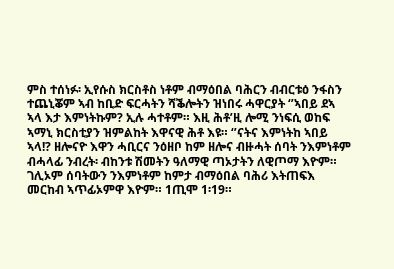ምስ ተሰነፉ፡ ኢየሱስ ክርስቶስ ነቶም ብማዕበል ባሕርን ብብርቱዕ ንፋስን ተጨኒቖም ኣብ ከቢድ ፍርሓትን ሻቕሎትን ዝነበሩ ሓዋርያት ‘’ኣበይ ደኣ ኣላ እታ እምነትኩም? ኢሉ ሓተቶም። እዚ ሕቶ’ዚ ሎሚ ንነፍሲ ወከፍ ኣማኒ ክርስቲያን ዝምልከት እዋናዊ ሕቶ እዩ። ‘’ናትና እምነትከ ኣበይ ኣላ!? ዘሎናዮ እዋን ሓቢርና ንዕዘቦ ከም ዘሎና ብዙሓት ሰባት ንእምነቶም ብሓላፊ ንብረት፡ ብከንቱ ሽመትን ዓለማዊ ጣኦታትን ለዊጦማ እዮም። ገሊኦም ሰባትውን ንእምነቶም ከምታ ብማዕበል ባሕሪ እትጠፍእ መርከብ ኣጥፊኦምዋ እዮም። 1ጢሞ 1፡19።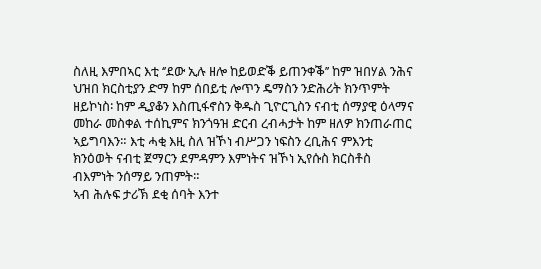ስለዚ እምበኣር እቲ ‘’ደው ኢሉ ዘሎ ከይወድቕ ይጠንቀቕ’’ ከም ዝበሃል ንሕና ህዝበ ክርስቲያን ድማ ከም ሰበይቲ ሎጥን ዴማስን ንድሕሪት ክንጥምት ዘይኮነስ፡ ከም ዲያቆን እስጢፋኖስን ቅዱስ ጊዮርጊስን ናብቲ ሰማያዊ ዕላማና መከራ መስቀል ተሰኪምና ክንጎዓዝ ድርብ ረብሓታት ከም ዘለዎ ክንጠራጠር ኣይግባእን። እቲ ሓቂ እዚ ስለ ዝኾነ ብሥጋን ነፍስን ረቢሕና ምእንቲ ክንዕወት ናብቲ ጀማርን ደምዳምን እምነትና ዝኾነ ኢየሱስ ክርስቶስ ብእምነት ንሰማይ ንጠምት።
ኣብ ሕሉፍ ታሪኽ ደቂ ሰባት እንተ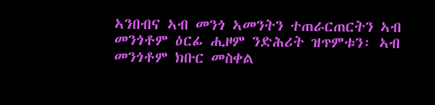ኣንበብና ኣብ መንጎ ኣመንትን ተጠራርጠርትን ኣብ መንጎቶም ዕርፊ ሒዞም ንድሕሪት ዝጥምቱን፡ ኣብ መንጎቶም ክቡር መስቀል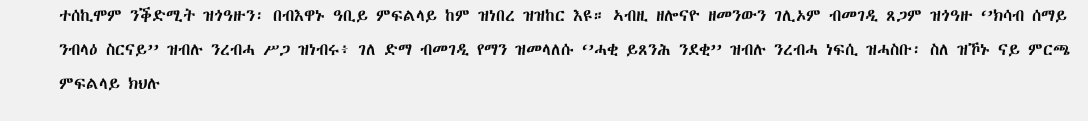ተሰኪሞም ንቕድሚት ዝጎዓዙን፡ በብእዋኑ ዓቢይ ምፍልላይ ከም ዝነበረ ዝዝከር እዩ። ኣብዚ ዘሎናዮ ዘመንውን ገሊኦም ብመገዲ ጸጋም ዝጎዓዙ ‘’ክሳብ ሰማይ ንብላዕ ስርናይ’’ ዝብሉ ንረብሓ ሥጋ ዝነብሩ፥ ገለ ድማ ብመገዲ የማን ዝመላለሱ ‘’ሓቂ ይጸንሕ ንደቂ’’ ዝብሉ ንረብሓ ነፍሲ ዝሓስቡ፡ ስለ ዝኾኑ ናይ ምርጫ ምፍልላይ ክህሉ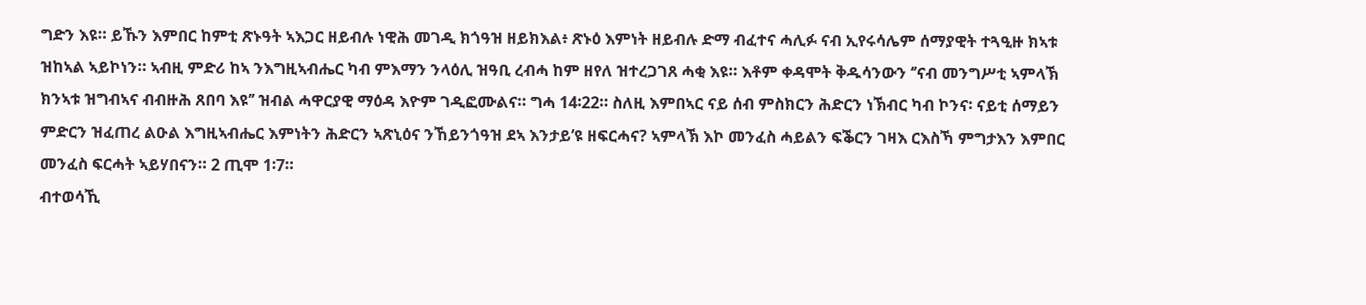ግድን እዩ። ይኹን እምበር ከምቲ ጽኑዓት ኣእጋር ዘይብሉ ነዊሕ መገዲ ክጎዓዝ ዘይክእል፥ ጽኑዕ እምነት ዘይብሉ ድማ ብፈተና ሓሊፉ ናብ ኢየሩሳሌም ሰማያዊት ተጓዒዙ ክኣቱ ዝከኣል ኣይኮነን። ኣብዚ ምድሪ ከኣ ንእግዚኣብሔር ካብ ምእማን ንላዕሊ ዝዓቢ ረብሓ ከም ዘየለ ዝተረጋገጸ ሓቂ እዩ። እቶም ቀዳሞት ቅዱሳንውን ‘’ናብ መንግሥቲ ኣምላኽ ክንኣቱ ዝግብኣና ብብዙሕ ጸበባ እዩ’’ ዝብል ሓዋርያዊ ማዕዳ እዮም ገዲፎሙልና። ግሓ 14፡22። ስለዚ እምበኣር ናይ ሰብ ምስክርን ሕድርን ነኽብር ካብ ኮንና፡ ናይቲ ሰማይን ምድርን ዝፈጠረ ልዑል እግዚኣብሔር እምነትን ሕድርን ኣጽኒዕና ንኸይንጎዓዝ ደኣ እንታይ’ዩ ዘፍርሓና? ኣምላኽ እኮ መንፈስ ሓይልን ፍቕርን ገዛእ ርእስኻ ምግታእን እምበር መንፈስ ፍርሓት ኣይሃበናን። 2 ጢሞ 1፡7።
ብተወሳኺ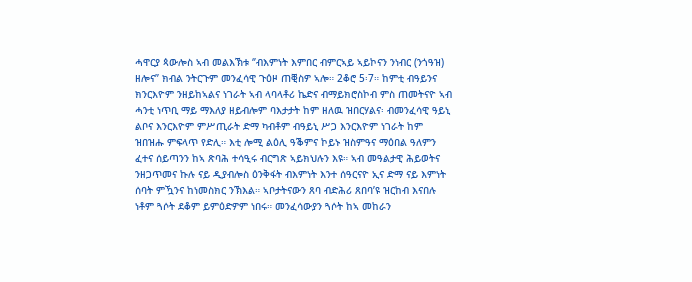ሓዋርያ ጳውሎስ ኣብ መልእኽቱ ‘’ብእምነት እምበር ብምርኣይ ኣይኮናን ንነብር (ንጎዓዝ) ዘሎና’’ ክብል ንትርጉም መንፈሳዊ ጉዕዞ ጠቒስዎ ኣሎ። 2ቆሮ 5፡7። ከምቲ ብዓይንና ክንርእዮም ንዘይከኣልና ነገራት ኣብ ላባላቶሪ ኬድና ብማይክሮስኮብ ምስ ጠመትናዮ ኣብ ሓንቲ ነጥቢ ማይ ማእለያ ዘይብሎም ባእታታት ከም ዘለዉ ዝበርሃልና፡ ብመንፈሳዊ ዓይኒ ልቦና እንርእዮም ምሥጢራት ድማ ካብቶም ብዓይኒ ሥጋ እንርእዮም ነገራት ከም ዝበዝሑ ምፍላጥ የድሊ። እቲ ሎሚ ልዕሊ ዓቕምና ኮይኑ ዝስምዓና ማዕበል ዓለምን ፈተና ሰይጣንን ከኣ ጽባሕ ተሳዒሩ ብርግጽ ኣይክህሉን እዩ። ኣብ መዓልታዊ ሕይወትና ንዘጋጥመና ኩሉ ናይ ዲያብሎስ ዕንቅፋት ብእምነት እንተ ሰዓርናዮ ኢና ድማ ናይ እምነት ሰባት ምዃንና ከነመስክር ንኽእል። ኣቦታትናውን ጸባ ብድሕሪ ጸበባ’ዩ ዝርከብ እናበሉ ነቶም ጓሶት ደቆም ይምዕድዎም ነበሩ። መንፈሳውያን ጓሶት ከኣ መከራን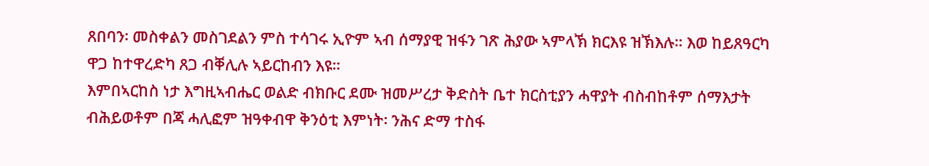ጸበባን፡ መስቀልን መስገደልን ምስ ተሳገሩ ኢዮም ኣብ ሰማያዊ ዝፋን ገጽ ሕያው ኣምላኽ ክርእዩ ዝኽእሉ። እወ ከይጸዓርካ ዋጋ ከተዋረድካ ጸጋ ብቐሊሉ ኣይርከብን እዩ።
እምበኣርከስ ነታ እግዚኣብሔር ወልድ ብክቡር ደሙ ዝመሥረታ ቅድስት ቤተ ክርስቲያን ሓዋያት ብስብከቶም ሰማእታት ብሕይወቶም በጃ ሓሊፎም ዝዓቀብዋ ቅንዕቲ እምነት፡ ንሕና ድማ ተስፋ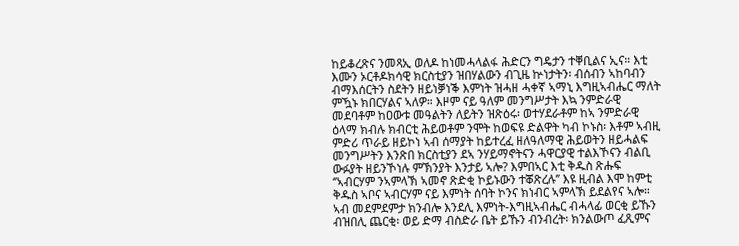ከይቆረጽና ንመጻኢ ወለዶ ከነመሓላልፋ ሕድርን ግዴታን ተቐቢልና ኢና። እቲ እሙን ኦርቶዶክሳዊ ክርስቲያን ዝበሃልውን ብጊዜ ኵነታትን፡ ብሰብን ኣከባብን ብማእሰርትን ስደትን ዘይነቓነቕ እምነት ዝሓዘ ሓቀኛ ኣማኒ እግዚኣብሔር ማለት ምዃኑ ክበርሃልና ኣለዎ። እዞም ናይ ዓለም መንግሥታት እኳ ንምድራዊ መደባቶም ከዐውቱ መዓልትን ለይትን ዝጽዕሩ፡ ወተሃደራቶም ከኣ ንምድራዊ ዕላማ ክብሉ ክብርቲ ሕይወቶም ንሞት ከወፍዩ ድልዋት ካብ ኮኑስ፡ እቶም ኣብዚ ምድሪ ጥራይ ዘይኮነ ኣብ ሰማያት ከይተረፈ ዘለዓለማዊ ሕይወትን ዘይሓልፍ መንግሥትን እንጽበ ክርስቲያን ደኣ ንሃይማኖትናን ሓዋርያዊ ተልእኾናን ብልቢ ውፉያት ዘይንኾነሉ ምኽንያት እንታይ ኣሎ? እምበኣር እቲ ቅዱስ ጽሑፍ ‘’ኣብርሃም ንኣምላኽ ኣመኖ ጽድቂ ኮይኑውን ተቖጽረሉ’’ እዩ ዚብል እሞ ከምቲ ቅዱስ ኣቦና ኣብርሃም ናይ እምነት ሰባት ኮንና ክነብር ኣምላኽ ይደልየና ኣሎ።
ኣብ መደምደምታ ክንብሎ እንደሊ እምነት-እግዚኣብሔር ብሓላፊ ወርቂ ይኹን ብዝበሊ ጨርቂ፡ ወይ ድማ ብስድራ ቤት ይኹን ብንብረት፡ ክንልውጦ ፈጺምና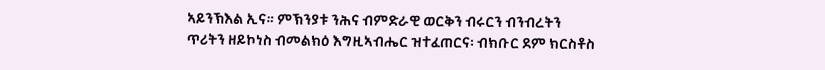ኣይንኽእል ኢና። ምኽንያቱ ንሕና ብምድራዊ ወርቅን ብሩርን ብንብረትን ጥሪትን ዘይኮነስ ብመልክዕ እግዚኣብሔር ዝተፈጠርና፡ ብክቡር ደም ክርስቶስ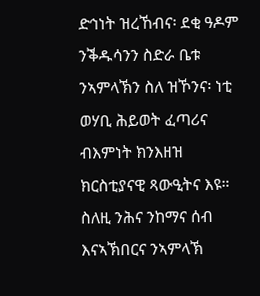ድኅነት ዝረኸብና፡ ደቂ ዓዶም ንቕዱሳንን ስድራ ቤቱ ንኣምላኽን ስለ ዝኾንና፡ ነቲ ወሃቢ ሕይወት ፈጣሪና ብእምነት ክንእዘዝ ክርስቲያናዊ ጻውዒትና እዩ። ስለዚ ንሕና ንከማና ሰብ እናኣኽበርና ንኣምላኽ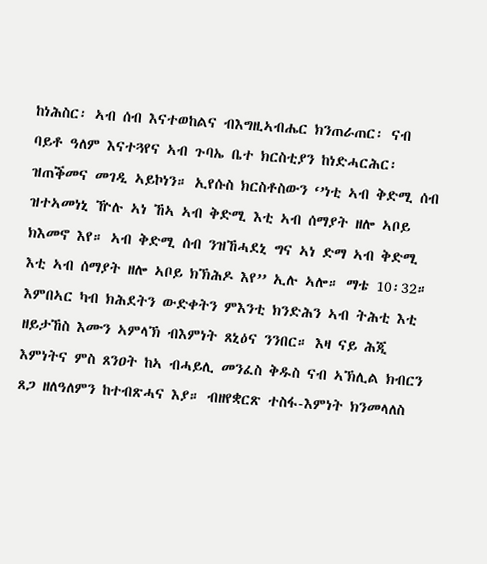ከነሕስር፡ ኣብ ሰብ እናተወከልና ብእግዚኣብሔር ክንጠራጠር፡ ናብ ባይቶ ዓለም እናተጓየና ኣብ ጉባኤ ቤተ ክርስቲያን ከነድሓርሕር፡ ዝጠቕመና መገዲ ኣይኮነን። ኢየሱስ ክርስቶስውን ‘’ነቲ ኣብ ቅድሚ ሰብ ዝተኣመነኒ ዅሉ ኣነ ኸኣ ኣብ ቅድሚ እቲ ኣብ ሰማያት ዘሎ ኣቦይ ክእመኖ እየ። ኣብ ቅድሚ ሰብ ንዝኸሓደኒ ግና ኣነ ድማ ኣብ ቅድሚ እቲ ኣብ ሰማያት ዘሎ ኣቦይ ክኽሕዶ እየ’’ ኢሉ ኣሎ። ማቴ 10፡32። እምበኣር ካብ ክሕደትን ውድቀትን ምእንቲ ክንድሕን ኣብ ትሕቲ እቲ ዘይታኸስ እሙን ኣምላኽ ብእምነት ጸኒዕና ንንበር። እዛ ናይ ሕጂ እምነትና ምስ ጸንዐት ከኣ ብሓይሊ መንፈስ ቅዱስ ናብ ኣኽሊል ክብርን ጸጋ ዘለዓለምን ከተብጽሓና እያ። ብዘየቋርጽ ተስፋ-እምነት ክንመላለስ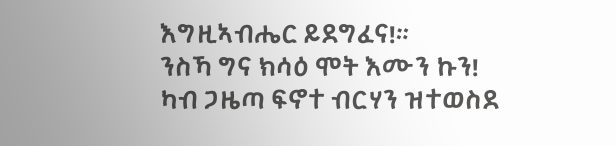እግዚኣብሔር ይደግፈና!።
ንስኻ ግና ክሳዕ ሞት እሙን ኩን!
ካብ ጋዜጣ ፍኖተ ብርሃን ዝተወስደ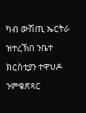ካብ ውሽጢ ኤርትራ ዝተረኽበ ንቤተ ክርስቲያን ተዋህዶ ንምቁጽጻር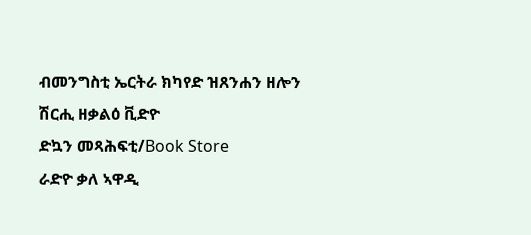ብመንግስቲ ኤርትራ ክካየድ ዝጸንሐን ዘሎን ሽርሒ ዘቃልዕ ቪድዮ
ድኳን መጻሕፍቲ/Book Store
ራድዮ ቃለ ኣዋዲ